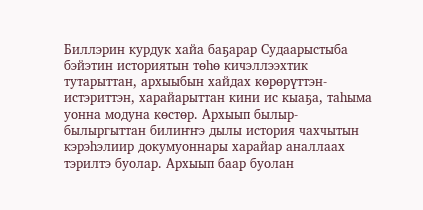Биллэрин курдук хайа баҕарар Судаарыстыба бэйэтин историятын төһө кичэллээхтик тутарыттан, архыыбын хайдах көрөрүттэн-истэриттэн, харайарыттан кини ис кыаҕа, таһыма уонна модуна көстөр. Архыып былыр-былыргыттан билиҥҥэ дылы история чахчытын кэрэһэлиир докумуоннары харайар аналлаах тэрилтэ буолар. Архыып баар буолан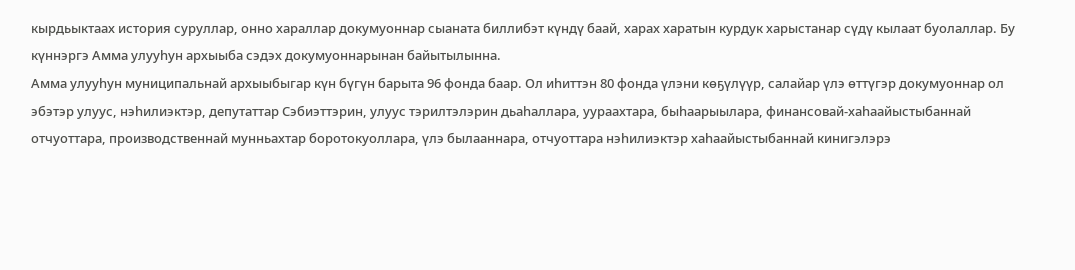кырдьыктаах история суруллар, онно хараллар докумуоннар сыаната биллибэт күндү баай, харах харатын курдук харыстанар сүдү кылаат буолаллар. Бу күннэргэ Амма улууһун архыыба сэдэх докумуоннарынан байытылынна.
Амма улууһун муниципальнай архыыбыгар күн бүгүн барыта 96 фонда баар. Ол иһиттэн 80 фонда үлэни көҕүлүүр, салайар үлэ өттүгэр докумуоннар ол эбэтэр улуус, нэһилиэктэр, депутаттар Сэбиэттэрин, улуус тэрилтэлэрин дьаһаллара, уураахтара, быһаарыылара, финансовай-хаһаайыстыбаннай отчуоттара, производственнай мунньахтар боротокуоллара, үлэ былааннара, отчуоттара нэһилиэктэр хаһаайыстыбаннай кинигэлэрэ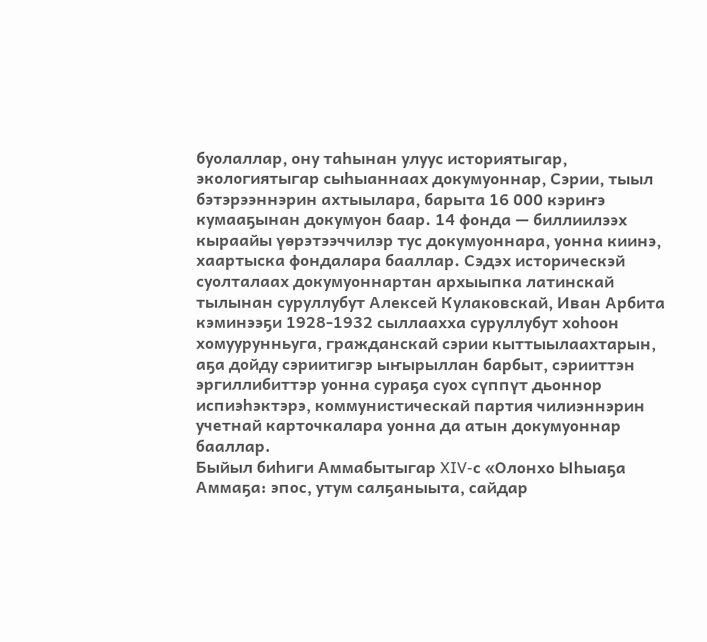буолаллар, ону таһынан улуус историятыгар, экологиятыгар сыһыаннаах докумуоннар, Сэрии, тыыл бэтэрээннэрин ахтыылара, барыта 16 000 кэриҥэ кумааҕынан докумуон баар. 14 фонда — биллиилээх кыраайы үөрэтээччилэр тус докумуоннара, уонна киинэ, хаартыска фондалара бааллар. Сэдэх историческэй суолталаах докумуоннартан архыыпка латинскай тылынан суруллубут Алексей Кулаковскай, Иван Арбита кэминээҕи 1928-1932 сыллаахха суруллубут хоһоон хомуурунньуга, гражданскай сэрии кыттыылаахтарын, аҕа дойду сэриитигэр ыҥырыллан барбыт, сэрииттэн эргиллибиттэр уонна сураҕа суох сүппүт дьоннор испиэһэктэрэ, коммунистическай партия чилиэннэрин учетнай карточкалара уонна да атын докумуоннар бааллар.
Быйыл биһиги Аммабытыгар XIV-с «Олонхо Ыһыаҕа Аммаҕа: эпос, утум салҕаныыта, сайдар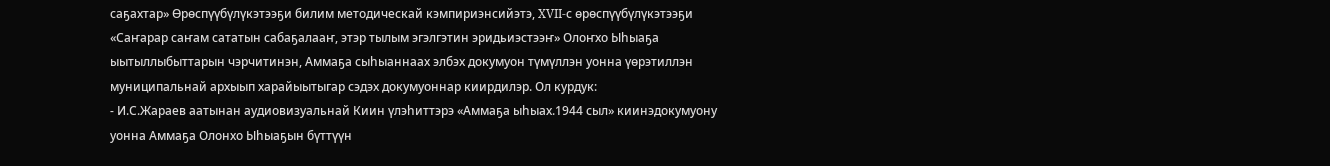саҕахтар» Өрөспүүбүлүкэтээҕи билим методическай кэмпириэнсийэтэ, XVII-с өрөспүүбүлүкэтээҕи «Саҥарар саҥам сататын сабаҕалааҥ, этэр тылым эгэлгэтин эридьиэстээҥ» Олоҥхо Ыһыаҕа ыытыллыбыттарын чэрчитинэн, Аммаҕа сыһыаннаах элбэх докумуон түмүллэн уонна үөрэтиллэн муниципальнай архыып харайыытыгар сэдэх докумуоннар киирдилэр. Ол курдук:
- И.С.Жараев аатынан аудиовизуальнай Киин үлэһиттэрэ «Аммаҕа ыһыах.1944 сыл» киинэдокумуону уонна Аммаҕа Олонхо Ыһыаҕын бүттүүн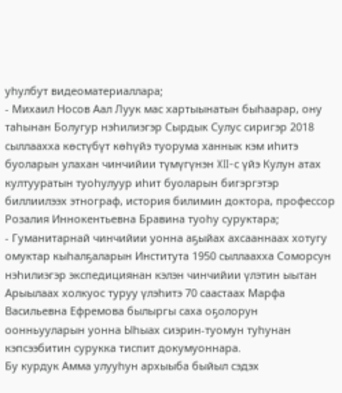уһулбут видеоматериаллара;
- Михаил Носов Аал Луук мас хартыынатын быһаарар, ону таһынан Болугур нэһилиэгэр Сырдык Сулус сиригэр 2018 сыллаахха көстүбүт көһүйэ туорума ханнык кэм иһитэ буоларын улахан чинчийии түмүгүнэн XII-с үйэ Кулун атах култууратын туоһулуур иһит буоларын бигэргэтэр биллиилээх этнограф, история билимин доктора, профессор Розалия Иннокентьевна Бравина туоһу суруктара;
- Гуманитарнай чинчийии уонна аҕыйах ахсааннаах хотугу омуктар кыһалҕаларын Института 1950 сыллаахха Соморсун нэһилиэгэр экспедициянан кэлэн чинчийии үлэтин ыытан Арыылаах холкуос туруу үлэһитэ 70 саастаах Марфа Васильевна Ефремова былыргы саха оҕолорун оонньууларын уонна Ыһыах сиэрин-туомун туһунан кэпсээбитин сурукка тиспит докумуоннара.
Бу курдук Амма улууһун архыыба быйыл сэдэх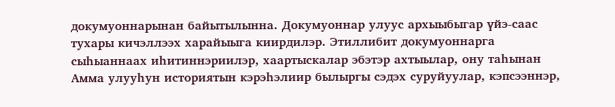докумуоннарынан байытылынна. Докумуоннар улуус архыыбыгар үйэ-саас тухары кичэллээх харайыыга киирдилэр. Этиллибит докумуоннарга сыһыаннаах иһитиннэриилэр, хаартыскалар эбэтэр ахтыылар, ону таһынан Амма улууһун историятын кэрэһэлиир былыргы сэдэх суруйуулар, кэпсээннэр,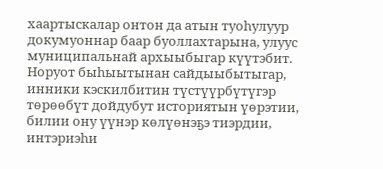хаартыскалар онтон да атын туоһулуур докумуоннар баар буоллахтарына, улуус муниципальнай архыыбыгар күүтэбит. Норуот быһыытынан сайдыыбытыгар, инники кэскилбитин түстүүрбүтүгэр төрөөбүт дойдубут историятын үөрэтии, билии ону үүнэр көлүөнэҕэ тиэрдии, интэриэһи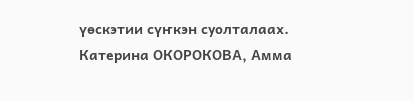үөскэтии сүҥкэн суолталаах.
Катерина ОКОРОКОВА, Амма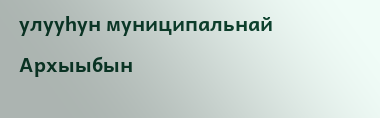улууһун муниципальнай Архыыбын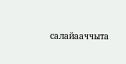салайааччыта